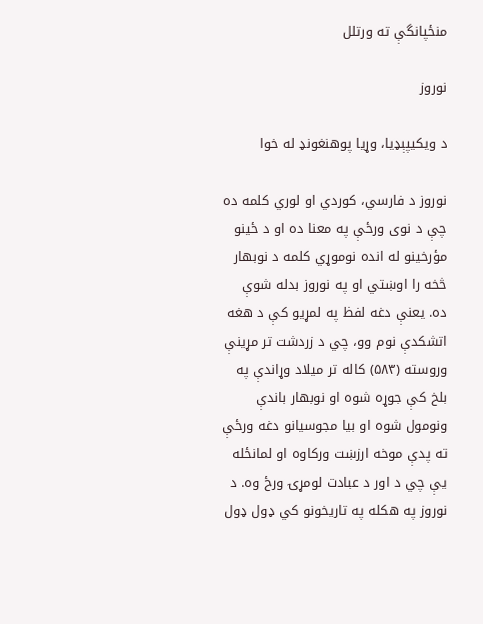منځپانگې ته ورتلل

نوروز

د ويکيپېډيا، وړیا پوهنغونډ له خوا

نوروز د فارسي، کوردي او لوري کلمه ده چې د نوی ورځې په معنا ده او د ځينو مؤرخينو له انده نوموړي كلمه د نوبهار څخه را اوښتي او په نوروز بدله شوې ده. یعنې دغه لفظ په لمړيو کې د هغه اتشكدې نوم وو، چي د زردشت تر مړينې وروسته (۵۸۳) كاله تر ميلاد وړاندې په بلخ کې جوړه شوه او نوبهار باندې ونومول شوه او بيا مجوسيانو دغه ورځې ته پدې موخه ارزښت وركاوه او لمانځله يې چي د اور د عبادت لومړۍ ورځ وه. د نوروز په هکله په تاريخونو کي ډول ډول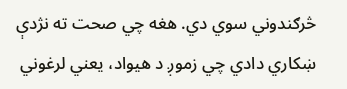څرګندوني سوي دي. هغه چي صحت ته نژدې ښکاري دادي چي زموږ د هيواد، يعني لرغوني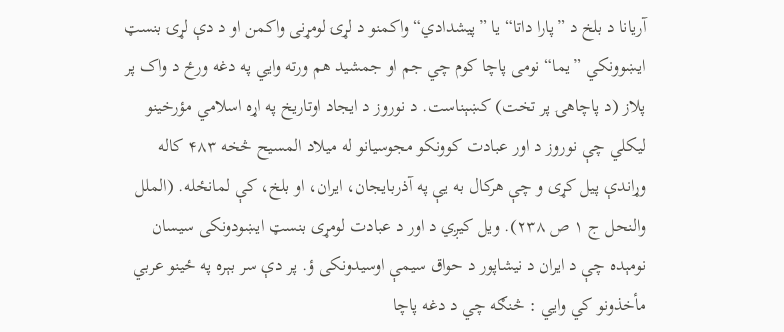آريانا د بلخ د ”پارا داتا“ يا ”پيشدادي“ واکمنو د لړۍ لومړنى واکمن او د دې لړۍ بنسټ ايښوونکي ”يما“ نومى پاچا کوم چي جم او جمشيد هم ورته وايي په دغه ورځ د واک پر پلاز (د پاچاهۍ پر تخت) کښېناست. د نوروز د ایجاد اوتاريخ په اړه اسلامي مؤرخينو لیکلي چې نوروز د اور عبادت كوونكو مجوسيانو له میلاد المسيح څخه ۴۸۳ كاله وړاندې پيل كړى و چې هركال به يې په آذربايجان، ايران، او بلخ، كې لمانځله. (الملل والنحل ج ۱ ص ۲۳۸). ویل کیږي د اور د عبادت لومړى بنسټ ايښودونكی سيسان نومېده چې د ايران د نيشاپور د حواق سيمې اوسیدونکی ؤ. پر دې سر بېره په ځينو عربي مأخذونو کي وايي : څنګه چي د دغه پاچا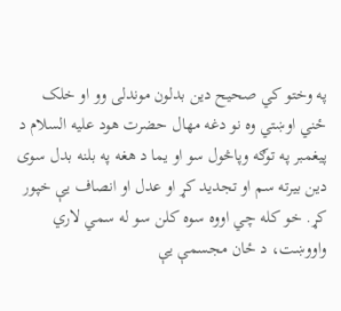په وختو کي صحيح دين بدلون موندلى وو او خلک ځني اوښتي وه نو دغه مهال حضرت هود عليه السلام د پيغمبر په توګه وپاڅول سو او يما د هغه په بلنه بدل سوى دين بيرته سم او تجديد کړ او عدل او انصاف يې خپور کړ. خو کله چي اووه سوه کلن سو له سمي لاري واووښت، د ځان مجسمې يې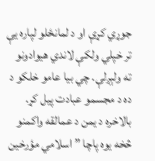جوړي کړې او د لمانځلو لپاره يې تر خپلي ولکې لاندي هيوادونو ته ولېږلې. چي بيا عامو خلکو د ده د مجسمو عبادت پيل کړ. بالاخره د يمن د عمالقه واکمنو څخه يوه پاچا ” اسلامي مؤرخين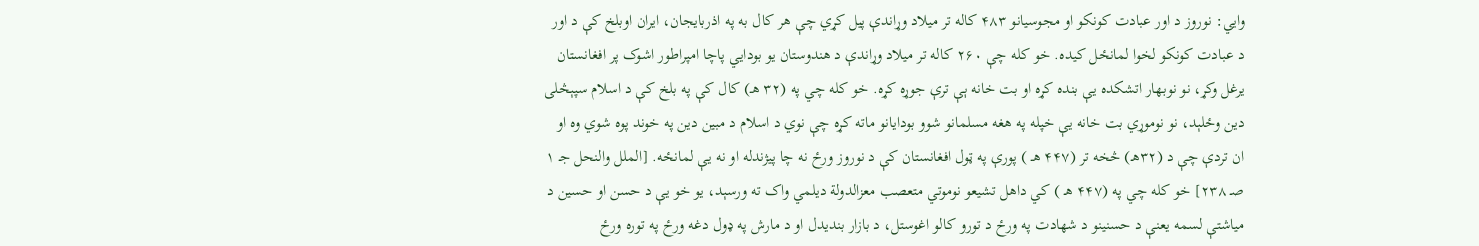وايي: نوروز د اور عبادت كونكو او مجوسيانو ۴۸۳ كاله تر ميلاد وړاندې پيل كړي چې هر كال به په اذربايجان، ايران اوبلخ کې د اور د عبادت كونكو لخوا لمانځل کیده. خو کله چې ۲۶۰ كاله تر ميلاد وړاندې د هندوستان يو بودايي پاچا امپراطور اشوک پر افغانستان يرغل وکړ، نو نوبهار اتشكده يې بنده كړه او بت خانه ېې ترې جوړه کړه. خو كله چي په (۳۲ هـ) كال کې په بلخ کې د اسلام سپېڅلى دين وځلېد، نو نوموړي بت خانه يې خپله په هغه مسلمانو شوو بودايانو ماته كړه چې نوي د اسلام د مبين دين په خوند پوه شوي وه او ان تردې چې د (۳۲هـ) څخه تر (۴۴۷ هـ ) پورې په ټول افغانستان کې د نوروز ورځ نه چا پیژندله او نه يې لمانځه. [الملل والنحل جـ ۱ صـ ۲۳۸] خو كله چي په (۴۴۷ هـ ) كي داهل تشيعو نوموتي متعصب معزالدولة ديلمي واک ته ورسېد، يو خو يې د حسن او حسين د مياشتې لسمه يعنې د حسنينو د شهادت په ورځ د تورو كالو اغوستل، د بازار بندیدل او د مارش په ډول دغه ورځ په توره ورځ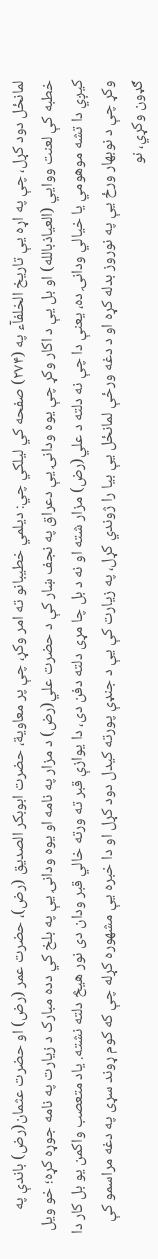لمانځل دود كړل، چې په اړه یې تاريخ الخلفآء په (۲۷۴) صفحه كي لیلکي چي: ديلمي خطيبانو ته امر وكړ، چې پر معاوية، حضرت ابوبكر الصدیق (رض)، حضرت عمر (رض) او حضرت عثمان(رض) باندې په خطبه کې لعنت ووايي (العياذبالله) او بل يې د اكار وكړ چې يوه ودانۍ يې دعراق په نجف ښار کې د حضرت علي(رض) د مزار په نامه او يوه ودانۍ يې په بلخ كي دده مبارک د زيارت په نامه جوړه كړه؛ خو ویل کیږي دا تشه موهومي یا خیالي ودانۍ ده، يعنې دا چې نه دلته د علي(رض) مزار شته او نه د بل چا مړى دلته دفن دی، دا يوازې قبر ته ورته خالي قبر ودان دی نور هيڅ دلته نشته. یاد متعصب واكمن يو بل كار دا وكړ چې د نوبهار ورځ يې په نوروز بدله كړه او د دغه ورځې لمانځل يې بيا را ژوندي كړل، په زيارت کې يې د جنډې پورته كیدل دود كړل او دا خبره يې مشهوره كړله چې که كوم ړوند سړى په دغه مراسمو کې ګډون وكړي، نو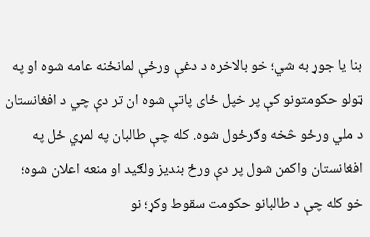بنا یا جوړ به شي؛ خو بالاخره د دغې ورځې لمانځنه عامه شوه او په ټولو حكومتونو كې پر خپل ځاى پاتې شوه ان تر دې چي د افغانستان د ملي ورځو څخه وګرځول شوه. کله چې طالبان په لمړي ځل په افغانستان واکمن شول پر دې ورځ بنديز ولګید او منعه اعلان شوه؛ خو كله چې د طالبانو حكومت سقوط وكړ؛ نو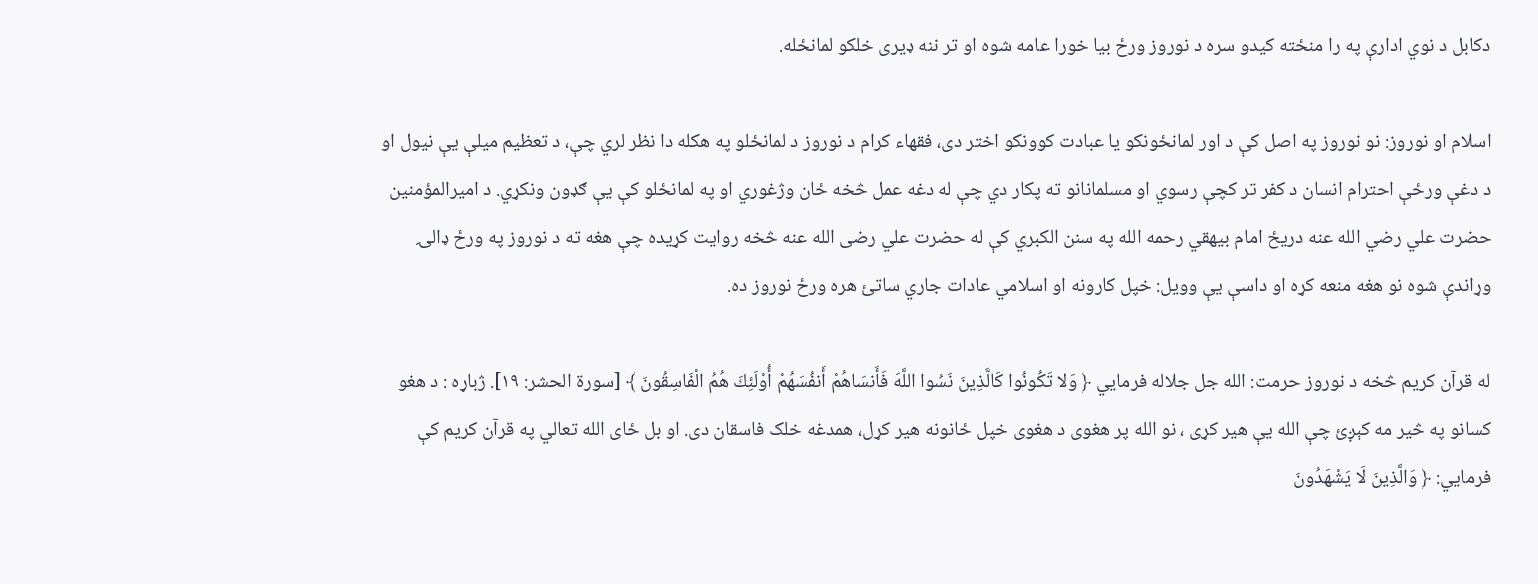دکابل د نوي ادارې په را منځته كیدو سره د نوروز ورځ بيا خورا عامه شوه او تر ننه ډيرى خلکو لمانځله.

اسلام او نوروز: نو نوروز په اصل کې د اور لمانځونکو یا عبادت کوونکو اختر دی، فقهاء کرام د نوروز د لمانځلو په هکله دا نظر لري چې، د تعظیم میلې یې نیول او د دغې ورځې احترام انسان د کفر تر کچې رسوي او مسلمانانو ته پکار دي چې له دغه عمل څخه ځان وژغوري او په لمانځلو کې یې ګډون ونکړي. د امیرالمؤمنین حضرت علي رضي الله عنه دریځ امام بيهقي رحمه الله په سنن الکبري کې له حضرت علي رضی الله عنه څخه روايت کړيده چې هغه ته د نوروز په ورځ ډالۍ وړاندې شوه نو هغه منعه کړه او داسې يې وويل: خپل کارونه او اسلامي عادات جاري ساتئ هره ورځ نوروز ده.

له قرآن کریم څخه د نوروز حرمت: الله جل جلاله فرمایي ﴿ وَلا تَكُونُوا كَالَّذِينَ نَسُوا اللَّهَ فَأَنسَاهُمْ أَنفُسَهُمْ أُوْلَئِكَ هُمُ الْفَاسِقُونَ ﴾ [سورة الحشر: ۱۹]. ژباړه : د هغو کسانو په څیر مه کېږئ چې الله یې هیر کړی ، نو الله پر هغوی د هغوی خپل ځانونه هیر کړل، همدغه خلک فاسقان دی. او بل ځای الله تعالي په قرآن کریم کې فرمايي: ﴿ وَالَّذِينَ لَا يَشْهَدُونَ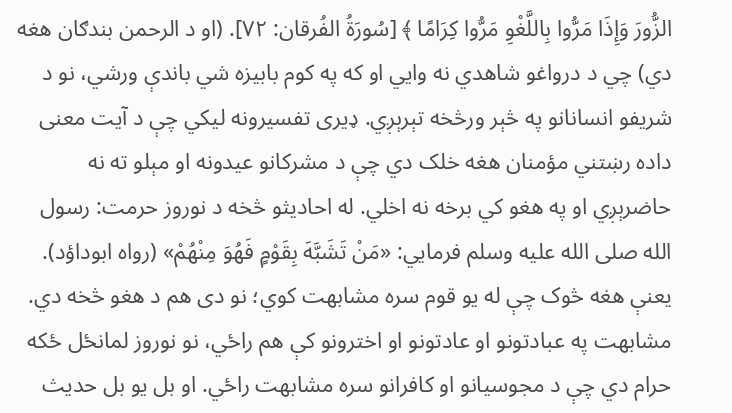الزُّورَ وَإِذَا مَرُّوا بِاللَّغْوِ مَرُّوا كِرَامًا ﴾ [سُورَةُ الفُرقان: ۷۲]. (او د الرحمن بندګان هغه دي) چي د درواغو شاهدي نه وایي او كه په كوم بابيزه شي باندې ورشي، نو د شريفو انسانانو په څېر ورڅخه تېرېږي. ډیری تفسیرونه لیکي چې د آيت معنی داده رښتني مؤمنان هغه خلک دي چې د مشرکانو عیدونه او مېلو ته نه حاضرېږي او په هغو کي برخه نه اخلي. له احادیثو څخه د نوروز حرمت: رسول الله صلى الله عليه وسلم فرمایي: «مَنْ تَشَبَّهَ بِقَوْمٍ فَهُوَ مِنْهُمْ» (رواه ابوداؤد). يعنې هغه څوک چې له یو قوم سره مشابهت کوي؛ نو دی هم د هغو څخه دي. مشابهت په عبادتونو او عادتونو او اخترونو کې هم راځي، نو نوروز لمانځل ځکه حرام دي چې د مجوسيانو او کافرانو سره مشابهت راځي. او بل يو بل حديث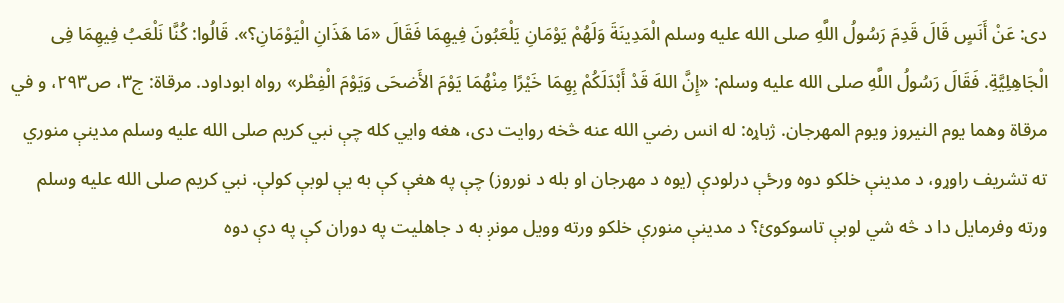دی: عَنْ أَنَسٍ قَالَ قَدِمَ رَسُولُ اللَّهِ صلى الله عليه وسلم الْمَدِينَةَ وَلَهُمْ يَوْمَانِ يَلْعَبُونَ فِيهِمَا فَقَالَ «مَا هَذَانِ الْيَوْمَانِ؟». قَالُوا: كُنَّا نَلْعَبُ فِيهِمَا فِى الْجَاهِلِيَّةِ. فَقَالَ رَسُولُ اللَّهِ صلى الله عليه وسلم: «إِنَّ اللهَ قَدْ أَبْدَلَكُمْ بِهِمَا خَيْرًا مِنْهُمَا يَوْمَ الأَضحَى وَيَوْمَ الْفِطْر» رواه ابوداود. مرقاة: ج٣، ص٢٩٣، و في مرقاة وهما يوم النيروز ويوم المهرجان. ژباړه: له انس رضي الله عنه څخه روایت دی، هغه وايي کله چې نبي کریم صلى الله عليه وسلم مدینې منوري ته تشریف راوړو، د مدینې خلکو دوه ورځې درلودې (یوه د مهرجان او بله د نوروز) چې په هغې کې به یې لوبې کولې. نبي کریم صلى الله عليه وسلم ورته وفرمایل دا د څه شي لوبې تاسوکوئ؟ د مدینې منورې خلکو ورته وویل مونږ به د جاهلیت په دوران کې په دې دوه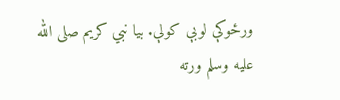ورځوکې لوبې کولې. بیا نبي کریم صلى الله عليه وسلم ورته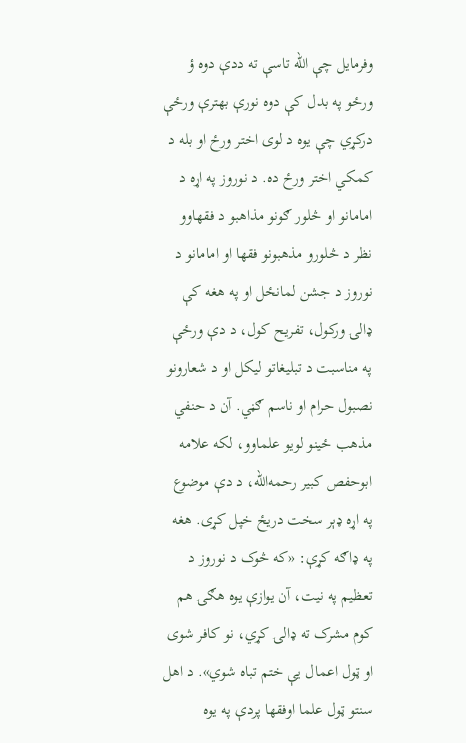وفرمایل چې الله تاسې ته ددې دوه ؤ ورځو په بدل کې دوه نورې بهترې ورځې درکړي چې یوه د لوی اختر ورځ او بله د کمکي اختر ورځ ده. د نوروز په اړه د امامانو او څلور ګونو مذاهبو د فقهاوو نظر د څلورو مذهبونو فقها او امامانو د نوروز د جشن لمانځل او په هغه کې ډالۍ ورکول، تفریح کول، د دې ورځې په مناسبت د تبلیغاتو لیکل او د شعارونو نصبول حرام او ناسم ګڼي. آن د حنفي مذهب ځینو لویو علماوو، لکه علامه ابوحفص کبیر رحمه‌الله، د دې موضوع په اړه ډېر سخت دریځ خپل کړی. هغه په ډاګه کړې: «که څوک د نوروز د تعظیم په نیت، آن یوازې یوه هګۍ هم کوم مشرک ته ډالۍ کړي، نو کافر شوی او ټول اعمال یې ختم تباه شوي». د اهل سنتو ټول علما اوفقها پردې په يوه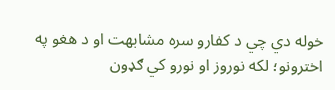خوله دي چي د کفارو سره مشابهت او د هغو په اخترونو؛ لکه نوروز او نورو کي ګډون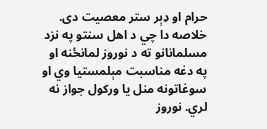حرام او ډېر ستر معصيت دى. خلاصه دا چي د اهل سنتو په نزد مسلمانانو ته د نوروز لمانځنه او په دغه مناسبت مېلمستيا وي او سوغاتونه منل يا ورکول جواز نه لري. نوروز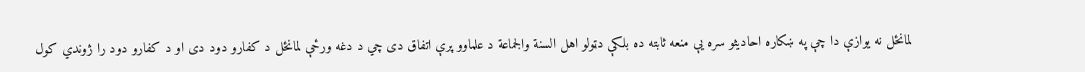لمانځل نه يوازې دا چې په ښکاره احاديثو سره يې منعه ثابته ده بلکې دټولو اهل السنة والجماعة د علماوو پرې اتفاق دی چي د دغه ورځې لمانځل د کفارو دود دی او د کفارو دود را ژوندي كول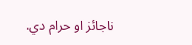ناجائز او حرام دي.